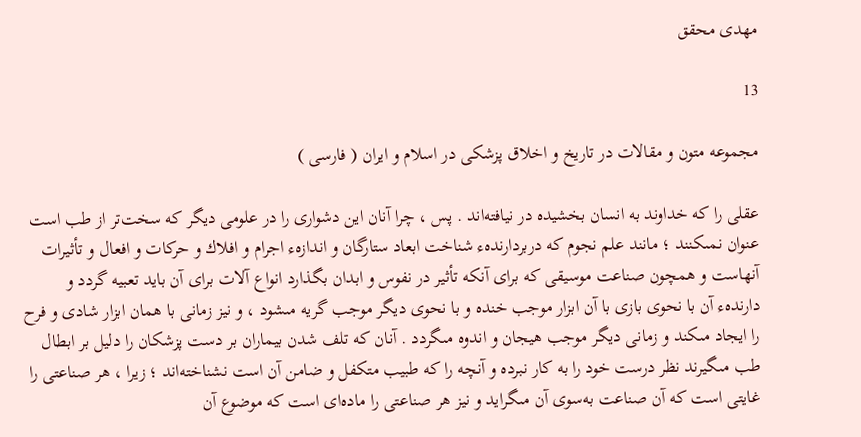مهدى محقق

13

مجموعه متون و مقالات در تاريخ و اخلاق پزشكى در اسلام و ايران ( فارسى )

عقلى را كه خداوند به انسان بخشيده در نيافته‌اند . پس ، چرا آنان اين دشوارى را در علومى ديگر كه سخت‌تر از طب است عنوان نمىكنند ؛ مانند علم نجوم كه دربردارندهء شناخت ابعاد ستارگان و اندازهء اجرام و افلاك و حركات و افعال و تأثيرات آنهاست و همچون صناعت موسيقى كه براى آنكه تأثير در نفوس و ابدان بگذارد انواع آلات براى آن بايد تعبيه گردد و دارندهء آن با نحوى بازى با آن ابزار موجب خنده و با نحوى ديگر موجب گريه مىشود ، و نيز زمانى با همان ابزار شادى و فرح را ايجاد مىكند و زمانى ديگر موجب هيجان و اندوه مىگردد . آنان كه تلف شدن بيماران بر دست پزشكان را دليل بر ابطال طب مىگيرند نظر درست خود را به كار نبرده و آنچه را كه طبيب متكفل و ضامن آن است نشناخته‌اند ؛ زيرا ، هر صناعتى را غايتى است كه آن صناعت به‌سوى آن مىگرايد و نيز هر صناعتى را ماده‌اى است كه موضوع آن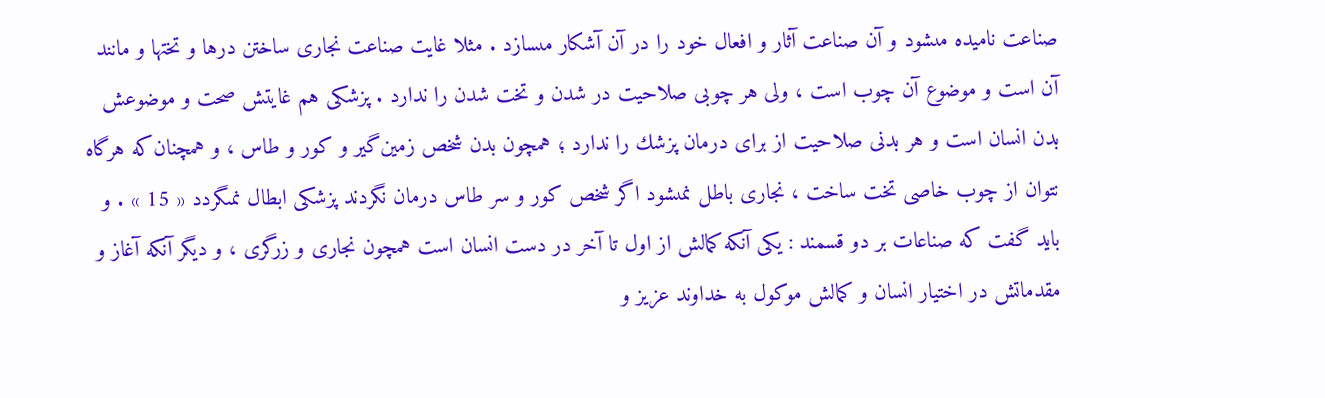صناعت ناميده مىشود و آن صناعت آثار و افعال خود را در آن آشكار مىسازد . مثلا غايت صناعت نجارى ساختن درها و تختها و مانند آن است و موضوع آن چوب است ، ولى هر چوبى صلاحيت در شدن و تخت شدن را ندارد . پزشكى هم غايتش صحت و موضوعش بدن انسان است و هر بدنى صلاحيت از براى درمان پزشك را ندارد ؛ همچون بدن شخص زمين‌گير و كور و طاس ، و همچنان‌كه هرگاه نتوان از چوب خاصى تخت ساخت ، نجارى باطل نمىشود اگر شخص كور و سر طاس درمان نگردند پزشكى ابطال نمىگردد « 15 » . و بايد گفت كه صناعات بر دو قسمند : يكى آنكه كمالش از اول تا آخر در دست انسان است همچون نجارى و زرگرى ، و ديگر آنكه آغاز و مقدماتش در اختيار انسان و كمالش موكول به خداوند عزيز و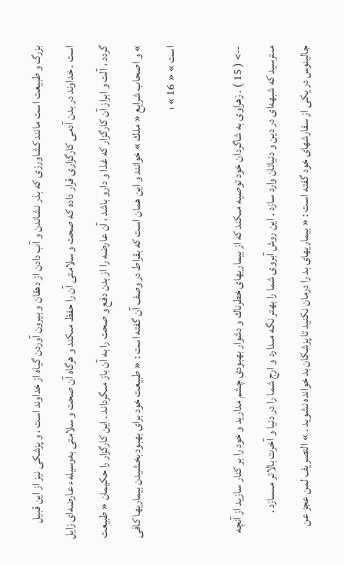بزرگ و طبيعت است مانند كشاورزى كه بذر نشاندن و آب دادن از دهقان و بيرون آوردن گياه از خداوند است ، و پزشكى نيز از اين قبيل است . خداوند در بدن آدمى كارگزارى قرار داده كه صحت و سلامتى آن را حفظ مىكند و هرگاه آن صحت و سلامتى به‌وسيلهء عارضه‌اى زايل گردد ، آلت و ابراز آن كارگزار كه غذا و دارو باشد ، آن عارضه را از بدن دفع و صحت را به آن باز مىگرداند . اين كارگزار را حكيمان « طبيعت » و اصحاب شرايع « ملك » خوانند و اين همان است كه بقراط در وصف آن گفته است : « طبيعت خود براى بهبود بخشيدن بيماريها كافى است » « 16 » ؛

--> ( 15 ) . زهراوى به شاگردان خود توصيه مىكند كه از بيماريهاى خطرناك و دشوار بهبودى چشم مداريد و خود را بر كنار سازيد از آنچه مىترسيد كه شبهه‌اى در دين و دنياتان وارد سازد . اين روش آبروى شما را بهتر نگه مىدارد و ارج شما را در دنيا و آخرت بالاتر مىسازد . جالينوس در يكى از سفارشهاى خود گفته است : « بيماريهاى بد را درمان نكنيد تا پزشكان بد خوانده نشويد . » التصريف لمن عجز عن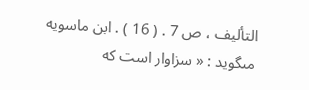التأليف ، ص 7 . ( 16 ) . ابن ماسويه مىگويد : « سزاوار است كه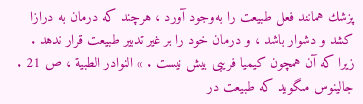پزشك همانند فعل طبيعت را به‌وجود آورد ، هرچند كه درمان به درازا كشد و دشوار باشد ، و درمان خود را بر غير تدبير طبيعت قرار ندهد . زيرا كه آن همچون كيميا فريبى بيش نيست . » النوادر الطبية ، ص 21 . جالينوس مىگويد كه طبيعت در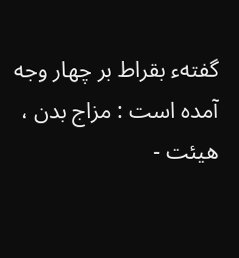گفتهء بقراط بر چهار وجه آمده است : مزاج بدن ، هيئت -